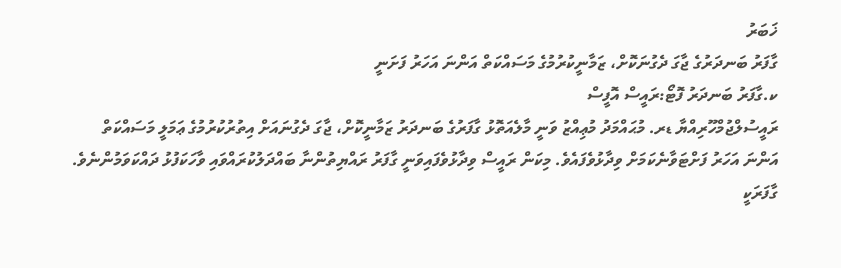ޚަބަރު
ގާފަރު ބަނދަރުގެ ޖާގަ ދެގުނަކޮށް، ޒަމާނީކުރުމުގެ މަސައްކަތް އަންނަ އަހަރު ފަށަނީ
ކ.ގާފަރު ބަނދަރު ފޮޓޯ:ރައީސް އޮފީސް
ރައީސުލްޖުމްހޫރިއްޔާ ޑރ. މުޙައްމަދު މުޢިއްޒު ވަނީ މާލެއަތޮޅު ގާފަރުގެ ބަނދަރު ޒަމާނީކޮށް، ޖާގަ ދެގުނައަށް އިތުރުކުރުމުގެ ޢަމަލީ މަސައްކަތް އަންނަ އަހަރު ފަށްޓަވާނެކަމަށް ވިދާޅުވެފައެވެ. މިކަން ރައީސް ވިދާޅުވެފައިވަނީ ގާފަރު ރައްޔިތުންނާ ބައްދަލުކުރައްވައި ވާހަކަފުޅު ދައްކަވަމުންނެވެ.
ގާފަރަކީ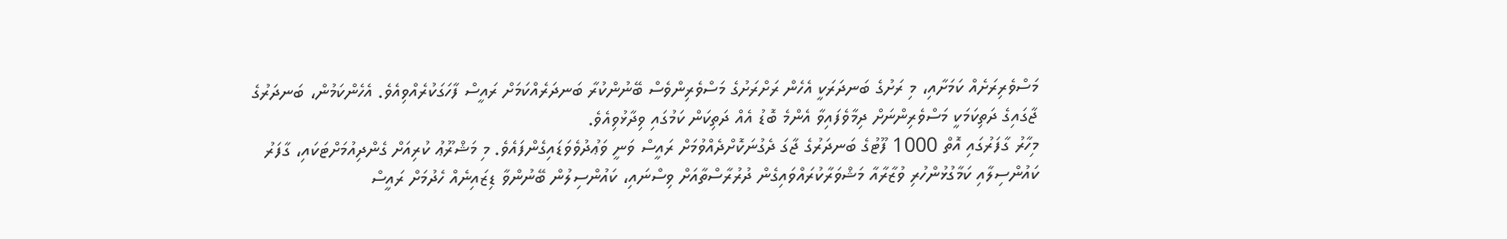މަސްވެރިރަށެއް ކަމަށާއި، މި ރަށުގެ ބަނދަރަކީ އެހެން ރަށްރަށުގެ މަސްވެރިންވެސް ބޭނުންކުރާ ބަނދަރެއްކަމަށް ރައީސް ފާހަގަކުރެއްވިއެވެ. އެހެންކަމުން، ބަނދަރުގެ ޖާގައިގެ ދަތިކަމަކީ މަސްވެރިންނަށް ދިމާވެފައިވާ އެންމެ ބޮޑު އެއް ދަތިކަން ކަމުގައި ވިދާޅުވިއެވެ.
މިހާރު ގާފަރުގައި އޮތް 1000 ފޫޓުގެ ބަނދަރުގެ ޖާގަ ދެގުނަކޮށްދެއްވުމަށް ރައީސް ވަނީ ވަޢުދުވެވަޑައިގެންފައެވެ. މި މަޝްރޫޢު ކުރިއަށް ގެންދިއުމަށްޓަކައި، ގާފަރު ކައުންސިލާއި ކަމާގުޅުންހުރި ވުޒާރާއާ މަޝްވަރާކުރައްވައިގެން ދުރުރާސްތާއަށް ވިސްނައި، ކައުންސިލުން ބޭނުންވާ ޑިޒައިނެއް ހެދުމަށް ރައީސް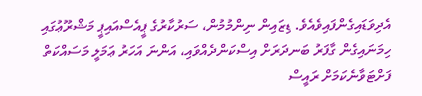އެދިވަޑައިގެންފައިވެއެވެ. ޑިޒައިން ނިންމުމުން، ސަރުކާރުގެ ޕީއެސްއައިޕީ މަޝްރޫޢުގައި ހިމަނައިގެން ގާފަރު ބަނދަރަށް އިސްކަންދެއްވައި، އަންނަ އަހަރު ޢަމަލީ މަސައްކަތް ފަށްޓަވާނެކަމަށް ރައީސް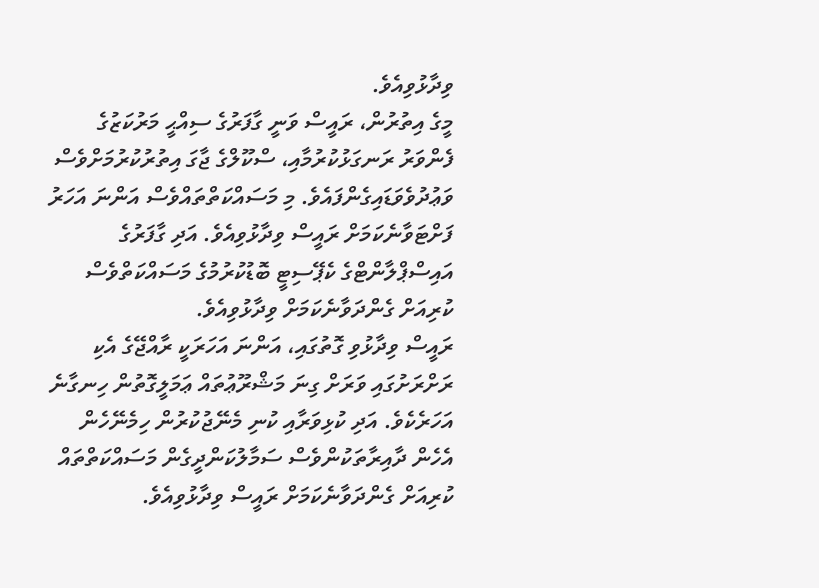ވިދާޅުވިއެވެ.
މީގެ އިތުރުން، ރައީސް ވަނީ ގާފަރުގެ ސިއްޙީ މަރުކަޒުގެ ފެންވަރު ރަނގަޅުކުރުމާއި، ސްކޫލްގެ ޖާގަ އިތުރުކުރުމަށްވެސް ވަޢުދުވެވަޑައިގެންފައެވެ. މި މަސައްކަތްތައްވެސް އަންނަ އަހަރު ފަށްޓަވާނެކަމަށް ރައީސް ވިދާޅުވިއެވެ. އަދި ގާފަރުގެ އައިސްޕްލާންޓްގެ ކެޕޭސިޓީ ބޮޑުކުރުމުގެ މަސައްކަތްވެސް ކުރިއަށް ގެންދަވާނެކަމަށް ވިދާޅުވިއެވެ.
ރައީސް ވިދާޅުވި ގޮތުގައި، އަންނަ އަހަރަކީ ރާއްޖޭގެ އެކި ރަށްރަށުގައި ވަރަށް ގިނަ މަޝްރޫޢުތައް ޢަމަލީގޮތުން ހިނގާނެ އަހަރެކެވެ. އަދި ކުޅިވަރާއި ކުނި މެނޭޖުކުރުން ހިމެނޭހެން އެހެން ދާއިރާތަކުންވެސް ސަމާލުކަންދީގެން މަސައްކަތްތައް ކުރިއަށް ގެންދަވާނެކަމަށް ރައީސް ވިދާޅުވިއެވެ.